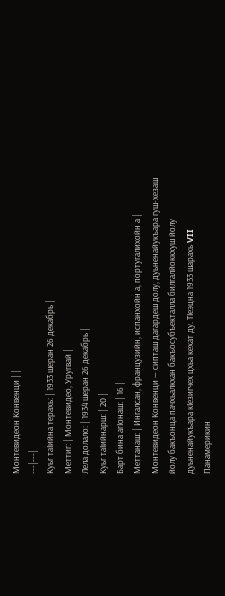Монтевидеон Конвенци | |
---|---|
Куьг таӀийна терахь: | 1933 шеран 26 декабрь |
Меттиг: | Монтевидео, Уругвай |
Лела долало: | 1934 шеран 26 декабрь |
Куьг таӀийнарш: | 20 |
Барт бина агӀонаш: | 16 |
Меттанаш: | Ингалсан, французийн, испанхойн а, португалихойн а |
Монтевидеон Конвенци — сипташ дагардеш долу, дуьненайукъара гуш-хезаш йолу бакъонца пачхьалкхан бакъосубъекталла билгалйоккхуш йолу дуьненайукъара кӀезигчех цхьа кехат ду. ТӀеэцна 1933 шарахь VII Панамерикин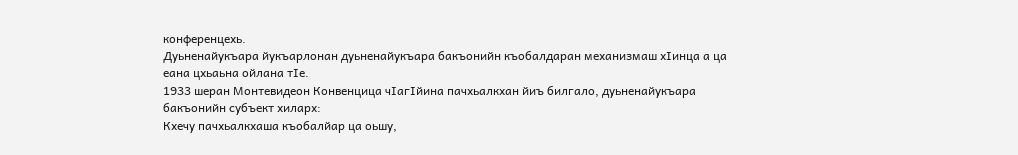конференцехь.
Дуьненайукъара йукъарлонан дуьненайукъара бакъонийн къобалдаран механизмаш хӀинца а ца еана цхьаьна ойлана тӀе.
1933 шеран Монтевидеон Конвенцица чӀагӀйина пачхьалкхан йиъ билгало, дуьненайукъара бакъонийн субъект хиларх:
Кхечу пачхьалкхаша къобалйар ца оьшу,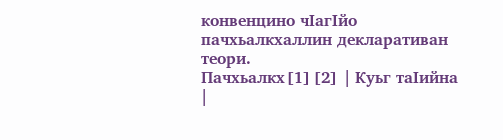конвенцино чӀагӀйо пачхьалкхаллин декларативан теори.
Пачхьалкх[1][2] | Куьг таӀийна |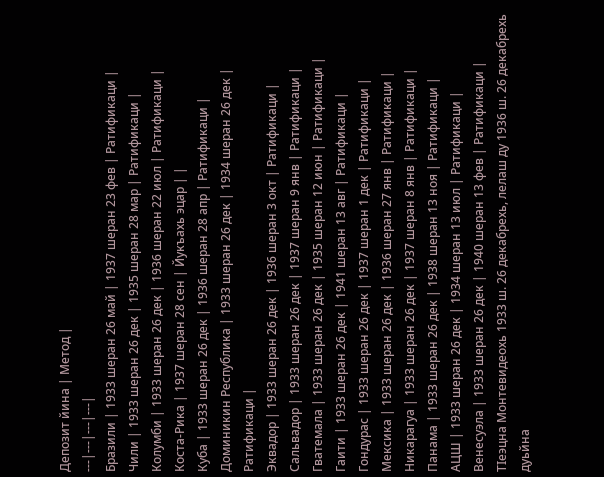Депозит йина | Метод |
---|---|---|---|
Бразили | 1933 шеран 26 май | 1937 шеран 23 фев | Ратификаци |
Чили | 1933 шеран 26 дек | 1935 шеран 28 мар | Ратификаци |
Колумби | 1933 шеран 26 дек | 1936 шеран 22 июл | Ратификаци |
Коста-Рика | 1937 шеран 28 сен | Йукъахь эцар | |
Куба | 1933 шеран 26 дек | 1936 шеран 28 апр | Ратификаци |
Доминикин Республика | 1933 шеран 26 дек | 1934 шеран 26 дек | Ратификаци |
Эквадор | 1933 шеран 26 дек | 1936 шеран 3 окт | Ратификаци |
Сальвадор | 1933 шеран 26 дек | 1937 шеран 9 янв | Ратификаци |
Гватемала | 1933 шеран 26 дек | 1935 шеран 12 июн | Ратификаци |
Гаити | 1933 шеран 26 дек | 1941 шеран 13 авг | Ратификаци |
Гондурас | 1933 шеран 26 дек | 1937 шеран 1 дек | Ратификаци |
Мексика | 1933 шеран 26 дек | 1936 шеран 27 янв | Ратификаци |
Никарагуа | 1933 шеран 26 дек | 1937 шеран 8 янв | Ратификаци |
Панама | 1933 шеран 26 дек | 1938 шеран 13 ноя | Ратификаци |
АЦШ | 1933 шеран 26 дек | 1934 шеран 13 июл | Ратификаци |
Венесуэла | 1933 шеран 26 дек | 1940 шеран 13 фев | Ратификаци |
ТӀеэцна Монтевидеохь 1933 ш. 26 декабрехь, лелаш ду 1936 ш. 26 декабрехь дуьйна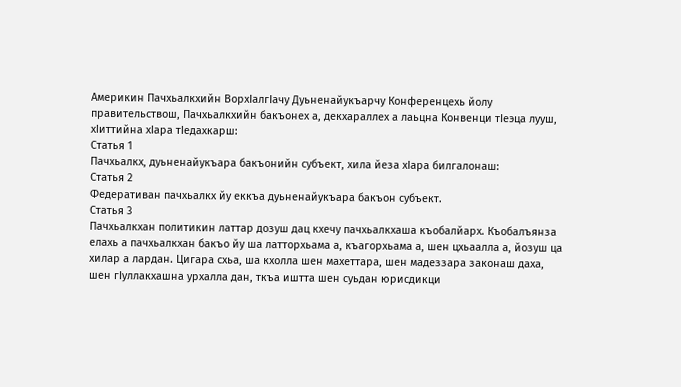Америкин Пачхьалкхийн ВорхӀалгӀачу Дуьненайукъарчу Конференцехь йолу правительствош, Пачхьалкхийн бакъонех а, декхараллех а лаьцна Конвенци тӀеэца лууш, хӀиттийна хӀара тӀедахкарш:
Статья 1
Пачхьалкх, дуьненайукъара бакъонийн субъект, хила йеза хӀара билгалонаш:
Статья 2
Федеративан пачхьалкх йу еккъа дуьненайукъара бакъон субъект.
Статья 3
Пачхьалкхан политикин латтар дозуш дац кхечу пачхьалкхаша къобалйарх. Къобалъянза елахь а пачхьалкхан бакъо йу ша латторхьама а, къагорхьама а, шен цхьаалла а, йозуш ца хилар а лардан. Цигара схьа, ша кхолла шен махеттара, шен мадеззара законаш даха, шен гӀуллакхашна урхалла дан, ткъа иштта шен суьдан юрисдикци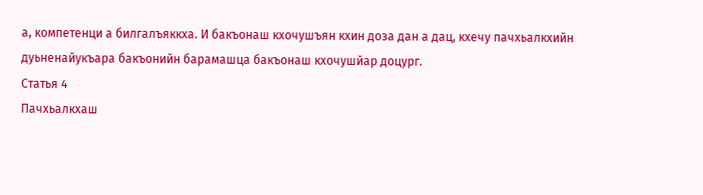а, компетенци а билгалъяккха. И бакъонаш кхочушъян кхин доза дан а дац, кхечу пачхьалкхийн дуьненайукъара бакъонийн барамашца бакъонаш кхочушйар доцург.
Статья 4
Пачхьалкхаш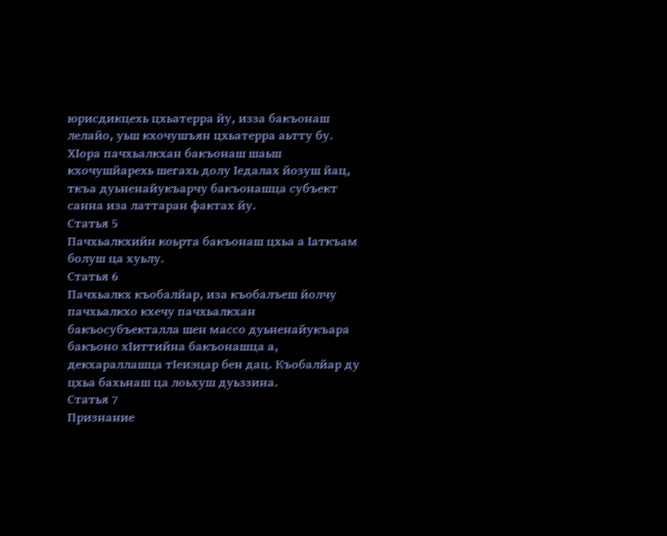юрисдикцехь цхьатерра йу, изза бакъонаш лелайо, уьш кхочушъян цхьатерра аьтту бу. ХӀора пачхьалкхан бакъонаш шаьш кхочушйарехь шегахь долу Ӏедалах йозуш йац, ткъа дуьненайукъарчу бакъонашца субъект санна иза латтаран фактах йу.
Статья 5
Пачхьалкхийн коьрта бакъонаш цхьа а Ӏаткъам болуш ца хуьлу.
Статья 6
Пачхьалкх къобалйар, иза къобалъеш йолчу пачхьалкхо кхечу пачхьалкхан бакъосубъекталла шен массо дуьненайукъара бакъоно хӀиттийна бакъонашца а, декхараллашца тӀеиэцар бен дац. Къобалйар ду цхьа бахьнаш ца лоьхуш дуьззина.
Статья 7
Признание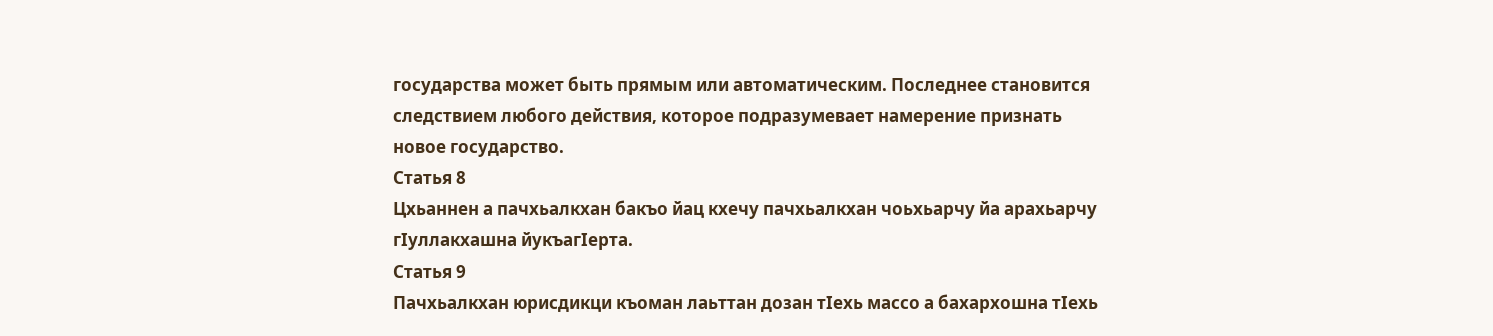государства может быть прямым или автоматическим. Последнее становится следствием любого действия, которое подразумевает намерение признать новое государство.
Статья 8
Цхьаннен а пачхьалкхан бакъо йац кхечу пачхьалкхан чоьхьарчу йа арахьарчу гӀуллакхашна йукъагӀерта.
Статья 9
Пачхьалкхан юрисдикци къоман лаьттан дозан тӀехь массо а бахархошна тӀехь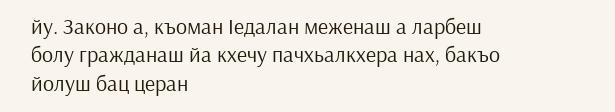йу. Законо а, къоман Ӏедалан меженаш а ларбеш болу гражданаш йа кхечу пачхьалкхера нах, бакъо йолуш бац церан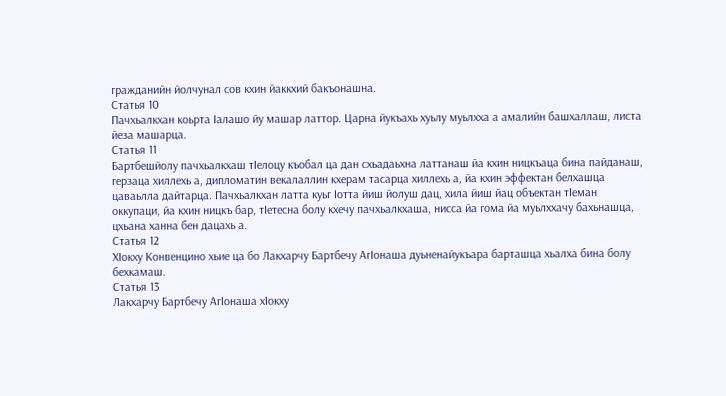гражданийн йолчунал сов кхин йаккхий бакъонашна.
Статья 10
Пачхьалкхан коьрта Ӏалашо йу машар латтор. Царна йукъахь хуьлу муьлхха а амалийн башхаллаш, листа йеза машарца.
Статья 11
Бартбешйолу пачхьалкхаш тӀелоцу къобал ца дан схьадаьхна латтанаш йа кхин ницкъаца бина пайданаш, герзаца хиллехь а, дипломатин векалаллин кхерам тасарца хиллехь а, йа кхин эффектан белхашца цаваьлла дайтарца. Пачхьалкхан латта куьг Ӏотта йиш йолуш дац, хила йиш йац объектан тӀеман оккупаци, йа кхин ницкъ бар, тӀетесна болу кхечу пачхьалкхаша, нисса йа гома йа муьлххачу бахьнашца, цхьана ханна бен дацахь а.
Статья 12
ХӀокху Конвенцино хьие ца бо Лакхарчу Бартбечу АгӀонаша дуьненайукъара барташца хьалха бина болу бехкамаш.
Статья 13
Лакхарчу Бартбечу АгӀонаша хӀокху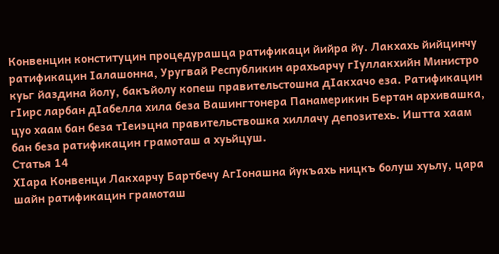Конвенцин конституцин процедурашца ратификаци йийра йу. Лакхахь йийцинчу ратификацин Ӏалашонна, Уругвай Республикин арахьарчу гӀуллакхийн Министро куьг йаздина йолу, бакъйолу копеш правительстошна дӀакхачо еза. Ратификацин гӀирс ларбан дӀабелла хила беза Вашингтонера Панамерикин Бертан архивашка, цуо хаам бан беза тӀеиэцна правительствошка хиллачу депозитехь. Иштта хаам бан беза ратификацин грамоташ а хуьйцуш.
Статья 14
ХӀара Конвенци Лакхарчу Бартбечу АгӀонашна йукъахь ницкъ болуш хуьлу, цара шайн ратификацин грамоташ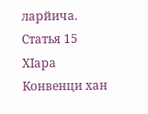ларйича.
Статья 15
ХӀара Конвенци хан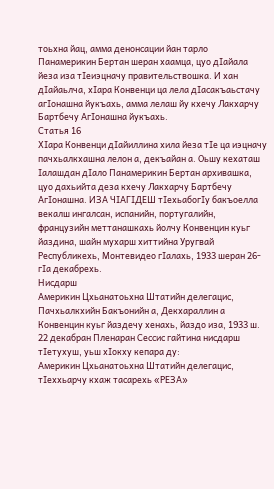тоьхна йац, амма денонсации йан тарло Панамерикин Бертан шеран хаамца, цуо дӀайала йеза иза тӀеиэцначу правительствошка. И хан дӀайаьлча, хӀара Конвенци ца лела дӀасакъаьстачу агӀонашна йукъахь, амма лелаш йу кхечу Лакхарчу Бартбечу АгӀонашна йукъахь.
Статья 16
ХӀара Конвенци дӀайиллина хила йеза тӀе ца иэцначу пачхьалкхашна лелон а, декъайан а. Оьшу кехаташ Ӏалашдан дӀало Панамерикин Бертан архивашка, цуо дахьийта деза кхечу Лакхарчу Бартбечу АгӀонашна. ИЗА ЧӀАГӀДЕШ тӀехьабогӀу бакъоелла векалш ингалсан, испанийн, португалийн, французийн меттанашкахь йолчу Конвенцин куьг йаздина, шайн мухарш хиттийна Уругвай Республикехь, Монтевидео гӀалахь, 1933 шеран 26-гӀа декабрехь.
Нисдарш
Америкин Цхьанатоьхна Штатийн делегацис, Пачхьалкхийн Бакъонийн а, Декхараллин а Конвенцин куьг йаздечу хенахь, йаздо иза, 1933 ш. 22 декабран Пленаран Сессис гайтина нисдарш тӀетухуш, уьш хӀокху кепара ду:
Америкин Цхьанатоьхна Штатийн делегацис, тӀеххьарчу кхаж тасарехь «РЕЗА»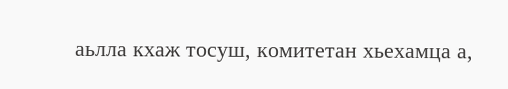аьлла кхаж тосуш, комитетан хьехамца а,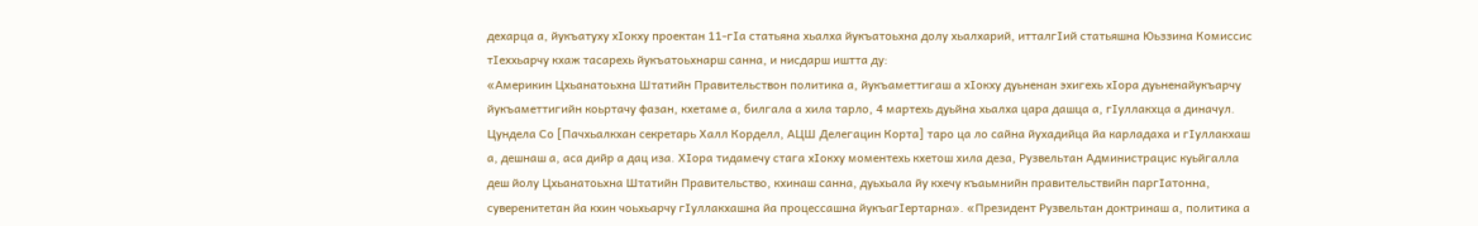дехарца а, йукъатуху хӀокху проектан 11-гӀа статьяна хьалха йукъатоьхна долу хьалхарий, итталгӀий статьяшна Юьззина Комиссис тӀеххьарчу кхаж тасарехь йукъатоьхнарш санна, и нисдарш иштта ду:
«Америкин Цхьанатоьхна Штатийн Правительствон политика а, йукъаметтигаш а хӀокху дуьненан эхигехь хӀора дуьненайукъарчу йукъаметтигийн коьртачу фазан, кхетаме а, билгала а хила тарло, 4 мартехь дуьйна хьалха цара дашца а, гӀуллакхца а диначул. Цундела Со [Пачхьалкхан секретарь Халл Корделл, АЦШ Делегацин Корта] таро ца ло сайна йухадийца йа карладаха и гӀуллакхаш а, дешнаш а, аса дийр а дац иза. ХӀора тидамечу стага хӀокху моментехь кхетош хила деза, Рузвельтан Администрацис куьйгалла деш йолу Цхьанатоьхна Штатийн Правительство, кхинаш санна, дуьхьала йу кхечу къаьмнийн правительствийн паргӀатонна, суверенитетан йа кхин чоьхьарчу гӀуллакхашна йа процессашна йукъагӀертарна». «Президент Рузвельтан доктринаш а, политика а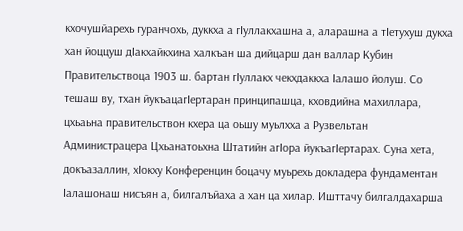кхочушйарехь гуранчохь, дуккха а гӀуллакхашна а, аларашна а тӀетухуш дукха хан йоццуш дӀакхайкхина халкъан ша дийцарш дан валлар Кубин Правительствоца 1903 ш. бартан гӀуллакх чекхдаккха Ӏалашо йолуш. Со тешаш ву, тхан йукъацагӀертаран принципашца, кховдийна махиллара, цхьаьна правительствон кхера ца оьшу муьлхха а Рузвельтан Администрацера Цхьанатоьхна Штатийн агӀора йукъагӀертарах. Суна хета, докъазаллин, хӀокху Конференцин боцачу муьрехь докладера фундаментан Ӏалашонаш нисъян а, билгалъйаха а хан ца хилар. Ишттачу билгалдахарша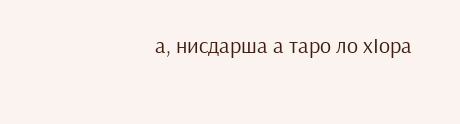а, нисдарша а таро ло хӀора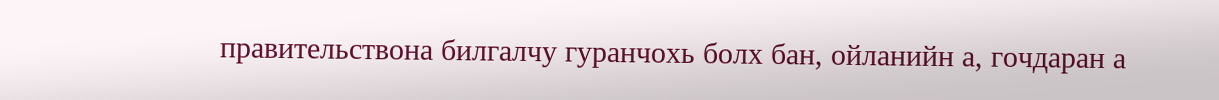правительствона билгалчу гуранчохь болх бан, ойланийн а, гочдаран а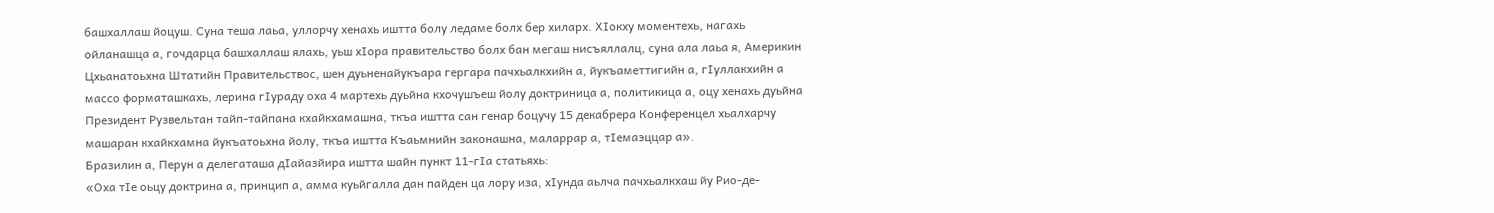башхаллаш йоцуш. Суна теша лаьа, уллорчу хенахь иштта болу ледаме болх бер хиларх. ХӀокху моментехь, нагахь ойланашца а, гочдарца башхаллаш ялахь, уьш хӀора правительство болх бан мегаш нисъяллалц, суна ала лаьа я, Америкин Цхьанатоьхна Штатийн Правительствос, шен дуьненайукъара гергара пачхьалкхийн а, йукъаметтигийн а, гӀуллакхийн а массо форматашкахь, лерина гӀураду оха 4 мартехь дуьйна кхочушъеш йолу доктриница а, политикица а, оцу хенахь дуьйна Президент Рузвельтан тайп-тайпана кхайкхамашна, ткъа иштта сан генар боцучу 15 декабрера Конференцел хьалхарчу машаран кхайкхамна йукъатоьхна йолу, ткъа иштта Къаьмнийн законашна, маларрар а, тӀемаэццар а».
Бразилин а, Перун а делегаташа дӀайазйира иштта шайн пункт 11-гӀа статьяхь:
«Оха тӀе оьцу доктрина а, принцип а, амма куьйгалла дан пайден ца лору иза, хӀунда аьлча пачхьалкхаш йу Рио-де-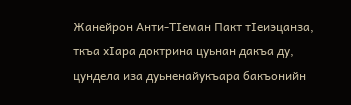Жанейрон Анти-ТӀеман Пакт тӀеиэцанза, ткъа хӀара доктрина цуьнан дакъа ду, цундела иза дуьненайукъара бакъонийн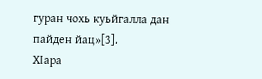гуран чохь куьйгалла дан пайден йац»[3].
ХӀара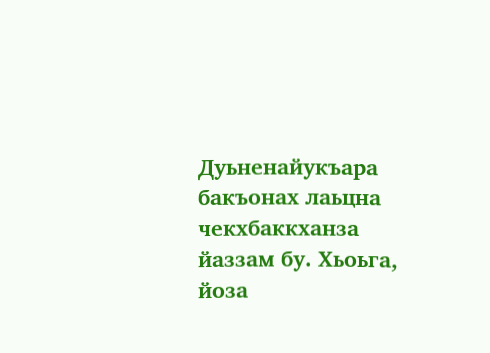Дуьненайукъара бакъонах лаьцна чекхбаккханза йаззам бу. Хьоьга, йоза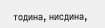тодина, нисдина,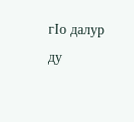гӀо далур ду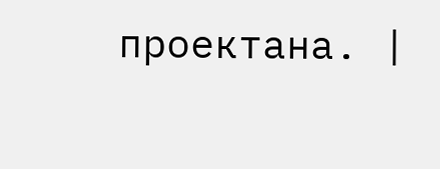проектана. |